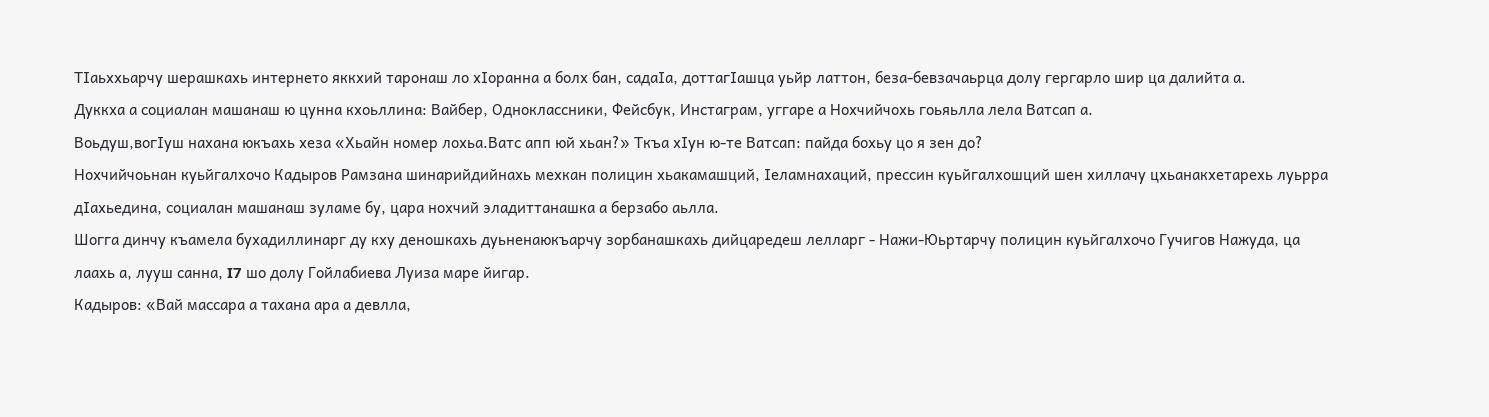ТIаьххьарчу шерашкахь интернето яккхий таронаш ло хIоранна а болх бан, садаIа, доттагIашца уьйр латтон, беза-бевзачаьрца долу гергарло шир ца далийта а.
Дуккха а социалан машанаш ю цунна кхоьллина: Вайбер, Одноклассники, Фейсбук, Инстаграм, уггаре а Нохчийчохь гоьяьлла лела Ватсап а.
Воьдуш,вогIуш нахана юкъахь хеза «Хьайн номер лохьа.Ватс апп юй хьан?» Ткъа хIун ю-те Ватсап: пайда бохьу цо я зен до?
Нохчийчоьнан куьйгалхочо Кадыров Рамзана шинарийдийнахь мехкан полицин хьакамашций, Iеламнахаций, прессин куьйгалхошций шен хиллачу цхьанакхетарехь луьрра дIахьедина, социалан машанаш зуламе бу, цара нохчий эладиттанашка а берзабо аьлла.
Шогга динчу къамела бухадиллинарг ду кху деношкахь дуьненаюкъарчу зорбанашкахь дийцаредеш лелларг - Нажи-Юьртарчу полицин куьйгалхочо Гучигов Нажуда, ца лаахь а, лууш санна, I7 шо долу Гойлабиева Луиза маре йигар.
Кадыров: «Вай массара а тахана ара а девлла,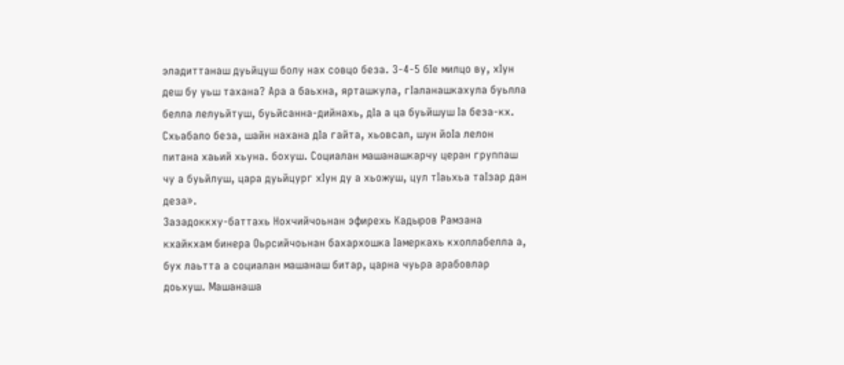эладиттанаш дуьйцуш болу нах совцо беза. 3-4-5 бIе милцо ву, хIун деш бу уьш тахана? Ара а баьхна, ярташкула, гIаланашкахула буьлла белла лелуьйтуш, буьйсанна-дийнахь, дIа а ца буьйшуш Iа беза-кх. Схьабало беза, шайн нахана дIа гайта, хьовсал, шун йоIа лелон питана хаьий хьуна. бохуш. Социалан машанашкарчу церан группаш чу а буьйлуш, цара дуьйцург хIун ду а хьожуш, цул тIаьхьа таIзар дан деза».
Зазадоккху-баттахь Нохчийчоьнан эфирехь Кадыров Рамзана кхайкхам бинера Оьрсийчоьнан бахархошка Iамеркахь кхоллабелла а, бух лаьтта а социалан машанаш битар, царна чуьра арабовлар доьхуш. Машанаша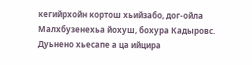кегийрхойн кортош хьийзабо, дог-ойла Малхбузенехьа йохуш, бохура Кадыровс.
Дуьнено хьесапе а ца ийцира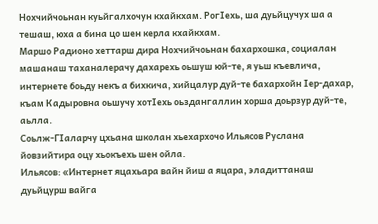Нохчийчоьнан куьйгалхочун кхайкхам. РогIехь, ша дуьйцучух ша а тешаш, юха а бина цо шен керла кхайкхам.
Маршо Радионо хеттарш дира Нохчийчоьнан бахархошка, социалан машанаш таханалерачу дахарехь оьшуш юй-те, я уьш къевлича, интернете боьду некъ а бихкича, хийцалур дуй-те бахархойн Iер-дахар, къам Кадыровна оьшучу хотIехь оьздангаллин хорша доьрзур дуй-те, аьлла.
Соьлж-ГIаларчу цхьана школан хьехархочо Ильясов Руслана йовзийтира оцу хьокъехь шен ойла.
Ильясов: «Интернет яцахьара вайн йиш а яцара, эладиттанаш дуьйцурш вайга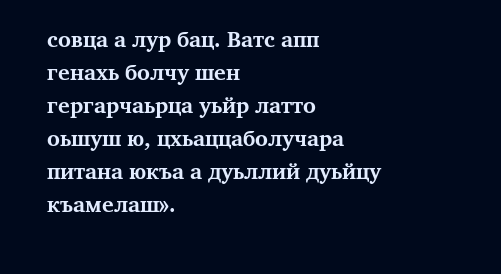совца а лур бац. Ватс апп генахь болчу шен гергарчаьрца уьйр латто оьшуш ю, цхьаццаболучара питана юкъа а дуьллий дуьйцу къамелаш».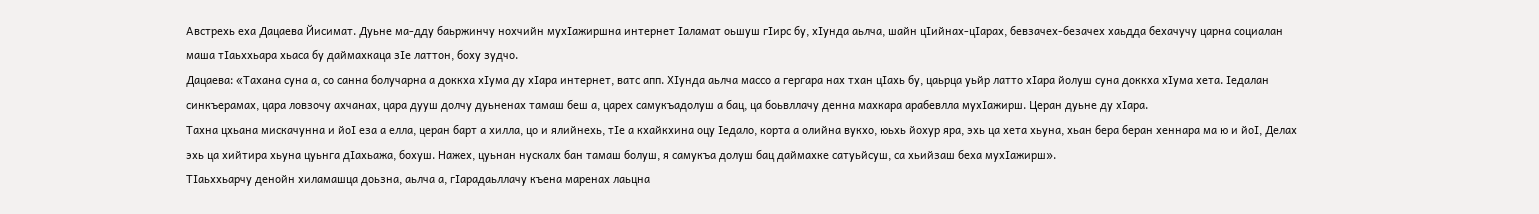Австрехь еха Дацаева Йисимат. Дуьне ма-дду баьржинчу нохчийн мухIажиршна интернет Iаламат оьшуш гIирс бу, хIунда аьлча, шайн цIийнах-цIарах, бевзачех-безачех хаьдда бехачучу царна социалан маша тIаьххьара хьаса бу даймахкаца зIе латтон, боху зудчо.
Дацаева: «Тахана суна а, со санна болучарна а доккха хIума ду хIара интернет, ватс апп. ХIунда аьлча массо а гергара нах тхан цIахь бу, цаьрца уьйр латто хIара йолуш суна доккха хIума хета. Iедалан синкъерамах, цара ловзочу ахчанах, цара дууш долчу дуьненах тамаш беш а, царех самукъадолуш а бац, ца боьвллачу денна махкара арабевлла мухIажирш. Церан дуьне ду хIара.
Тахна цхьана мискачунна и йоI еза а елла, церан барт а хилла, цо и ялийнехь, тIе а кхайкхина оцу Iедало, корта а олийна вукхо, юьхь йохур яра, эхь ца хета хьуна, хьан бера беран хеннара ма ю и йоI, Делах эхь ца хийтира хьуна цуьнга дIахьажа, бохуш. Нажех, цуьнан нускалх бан тамаш болуш, я самукъа долуш бац даймахке сатуьйсуш, са хьийзаш беха мухIажирш».
ТIаьххьарчу денойн хиламашца доьзна, аьлча а, гIарадаьллачу къена маренах лаьцна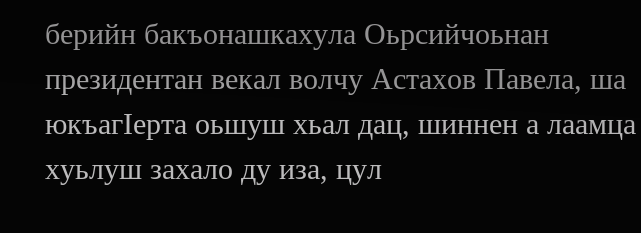берийн бакъонашкахула Оьрсийчоьнан президентан векал волчу Астахов Павела, ша юкъагIерта оьшуш хьал дац, шиннен а лаамца хуьлуш захало ду иза, цул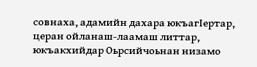совнаха, адамийн дахара юкъагIертар, церан ойланаш-лаамаш литтар, юкъакхийдар Оьрсийчоьнан низамо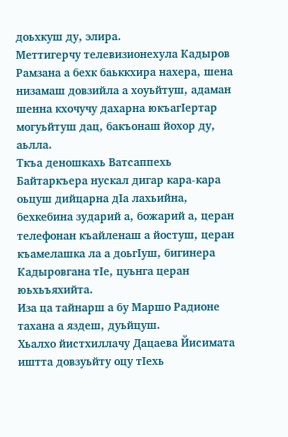доьхкуш ду, элира.
Меттигерчу телевизионехула Кадыров Рамзана а бехк баьккхира нахера, шена низамаш довзийла а хоуьйтуш, адаман шенна кхочучу дахарна юкъагIертар могуьйтуш дац, бакъонаш йохор ду, аьлла.
Ткъа деношкахь Ватсаппехь Байтаркъера нускал дигар кара-кара оьцуш дийцарна дIа лахьийна, бехкебина зударий а, божарий а, церан телефонан къайленаш а йостуш, церан къамелашка ла а доьгIуш, бигинера Кадыровгана тIе, цуьнга церан юьхьъяхийта.
Иза ца тайнарш а бу Маршо Радионе тахана а яздеш, дуьйцуш.
Хьалхо йистхиллачу Дацаева Йисимата иштта довзуьйту оцу тIехь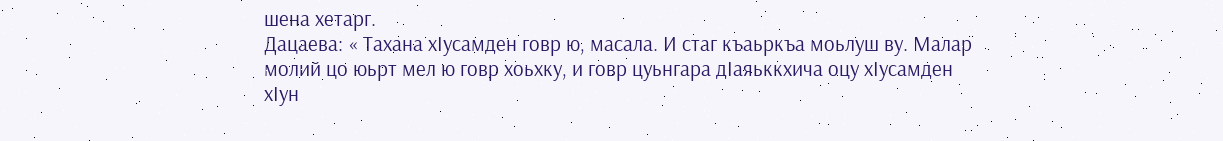шена хетарг.
Дацаева: « Тахана хIусамден говр ю, масала. И стаг къаьркъа моьлуш ву. Малар молий цо юьрт мел ю говр хоьхку, и говр цуьнгара дIаяьккхича оцу хIусамден хIун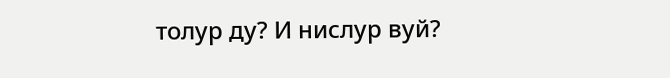толур ду? И нислур вуй?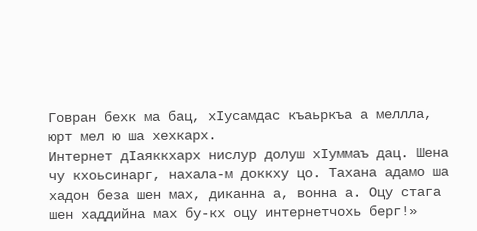Говран бехк ма бац, хIусамдас къаьркъа а меллла, юрт мел ю ша хехкарх.
Интернет дIаяккхарх нислур долуш хIуммаъ дац. Шена чу кхоьсинарг, нахала-м доккху цо. Тахана адамо ша хадон беза шен мах, диканна а, вонна а. Оцу стага шен хаддийна мах бу-кх оцу интернетчохь берг!»